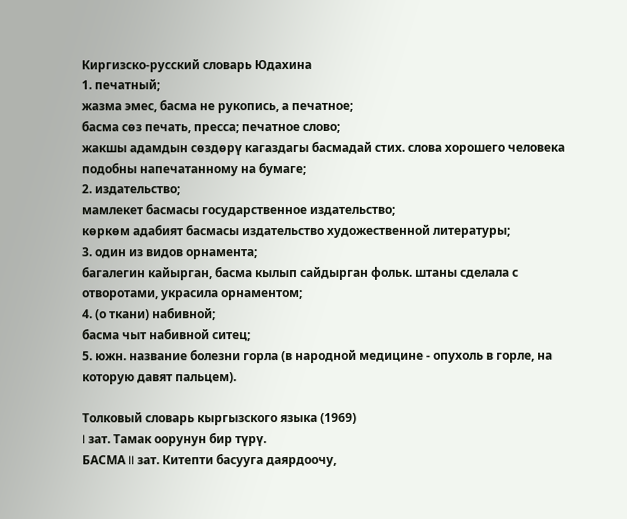Киргизско-русский словарь Юдахина
1. печатный;
жазма эмес, басма не рукопись, а печатное;
басма сөз печать, пресса; печатное слово;
жакшы адамдын сөздөрү кагаздагы басмадай стих. слова хорошего человека подобны напечатанному на бумаге;
2. издательство;
мамлекет басмасы государственное издательство;
көркөм адабият басмасы издательство художественной литературы;
3. один из видов орнамента;
багалегин кайырган, басма кылып сайдырган фольк. штаны сделала с отворотами, украсила орнаментом;
4. (о ткани) набивной;
басма чыт набивной ситец;
5. южн. название болезни горла (в народной медицине - опухоль в горле, на которую давят пальцем).

Толковый словарь кыргызского языка (1969)
I зат. Тамак оорунун бир түрү.
БАСМА II зат. Китепти басууга даярдоочу,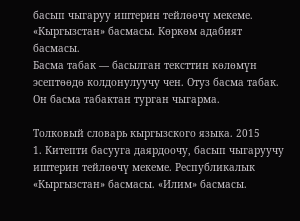басып чыгаруу иштерин тейлөөчү мекеме. «Кыргызстан» басмасы. Көркөм адабият басмасы.
Басма табак — басылган тексттин көлөмүн эсептөөдө колдонулуучу чен. Отуз басма табак. Он басма табактан турган чыгарма.

Толковый словарь кыргызского языка. 2015
1. Китепти басууга даярдоочу, басып чыгаруучу иштерин тейлөөчү мекеме. Республикалык «Кыргызстан» басмасы. «Илим» басмасы.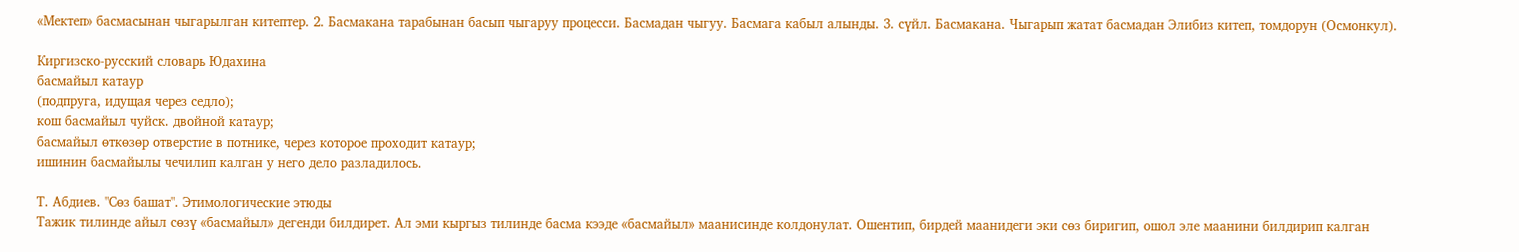«Мектеп» басмасынан чыгарылган китептер. 2. Басмакана тарабынан басып чыгаруу процесси. Басмадан чыгуу. Басмага кабыл алынды. 3. сүйл. Басмакана. Чыгарып жатат басмадан Элибиз китеп, томдорун (Осмонкул).

Киргизско-русский словарь Юдахина
басмайыл катаур
(подпруга, идущая через седло);
кош басмайыл чуйск. двойной катаур;
басмайыл өткөзөр отверстие в потнике, через которое проходит катаур;
ишинин басмайылы чечилип калган у него дело разладилось.

Т. Абдиев. "Сөз башат". Этимологические этюды
Тажик тилинде айыл сөзү «басмайыл» дегенди билдирет. Ал эми кыргыз тилинде басма кээде «басмайыл» маанисинде колдонулат. Ошентип, бирдей маанидеги эки сөз биригип, ошол эле маанини билдирип калган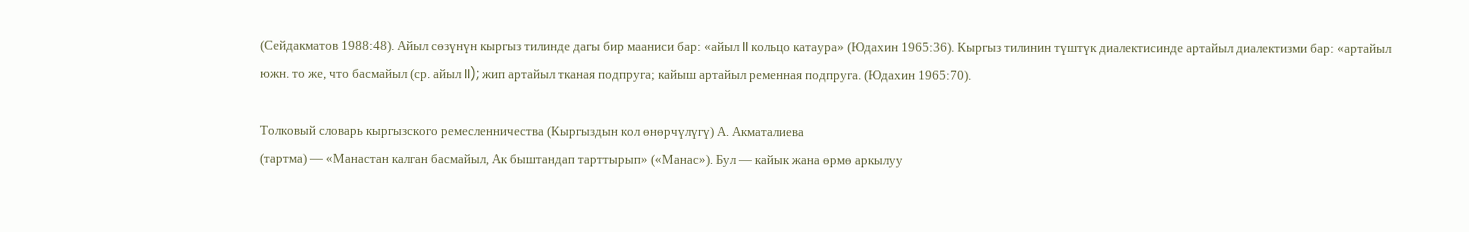(Сейдакматов 1988:48). Айыл сөзүнүн кыргыз тилинде дагы бир мааниси бар: «айыл II кольцо катаура» (Юдахин 1965:36). Кыргыз тилинин түштүк диалектисинде артайыл диалектизми бар: «артайыл южн. то же, что басмайыл (ср. айыл II); жип артайыл тканая подпруга; кайыш артайыл ременная подпруга. (Юдахин 1965:70).

Толковый словарь кыргызского ремесленничества (Кыргыздын кол өнөрчүлүгү) А. Акматалиева
(тартма) — «Манастан калган басмайыл, Ак быштандап тарттырып» («Манас»). Бул — кайык жана өрмө аркылуу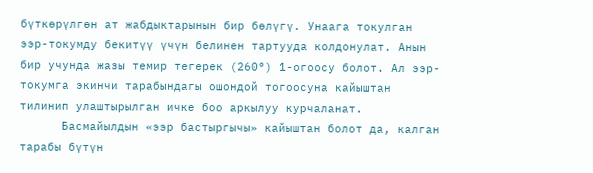бүткөрүлгөн ат жабдыктарынын бир бөлүгү. Унаага токулган ээр-токумду бекитүү үчүн белинен тартууда колдонулат. Анын бир учунда жазы темир тегерек (260°) 1-огоосу болот. Ал ээр-токумга экинчи тарабындагы ошондой тогоосуна кайыштан тилинип улаштырылган ичке боо аркылуу курчаланат.
      Басмайылдын «ээр бастыргычы» кайыштан болот да, калган тарабы бүтүн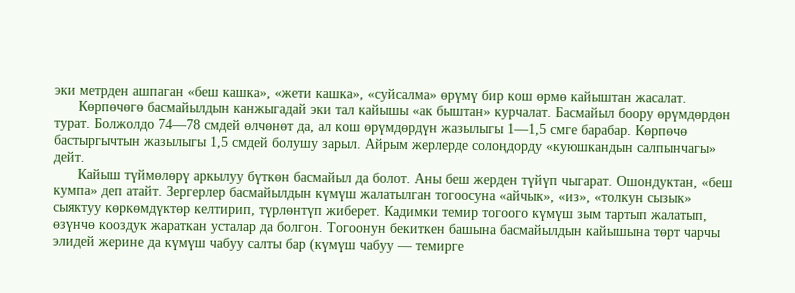эки метрден ашпаган «беш кашка», «жети кашка», «суйсалма» өрүмү бир кош өрмө кайыштан жасалат.
      Көрпөчөгө басмайылдын канжыгадай эки тал кайышы «ак быштан» курчалат. Басмайыл боору өрүмдөрдөн турат. Болжолдо 74—78 смдей өлчөнөт да, ал кош өрүмдөрдүн жазылыгы 1—1,5 смге барабар. Көрпөчө бастыргычтын жазылыгы 1,5 смдей болушу зарыл. Айрым жерлерде солоңдорду «куюшкандын салпынчагы» дейт.
      Кайыш түймөлөрү аркылуу бүткөн басмайыл да болот. Аны беш жерден түйүп чыгарат. Ошондуктан, «беш кумпа» деп атайт. Зергерлер басмайылдын күмүш жалатылган тогоосуна «айчык», «из», «толкун сызык» сыяктуу көркөмдүктөр келтирип, түрлөнтүп жиберет. Кадимки темир тогоого күмүш зым тартып жалатып, өзүнчө кооздук жараткан усталар да болгон. Тогоонун бекиткен башына басмайылдын кайышына төрт чарчы элидей жерине да күмүш чабуу салты бар (күмүш чабуу — темирге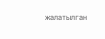жалатылган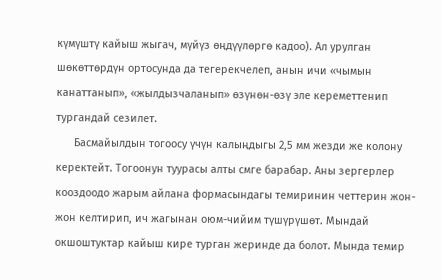күмүштү кайыш жыгач, мүйүз өңдүүлөргө кадоо). Ал урулган шөкөттөрдүн ортосунда да тегерекчелеп, анын ичи «чымын канаттанып», «жылдызчаланып» өзүнөн-өзү эле кереметтенип тургандай сезилет.
      Басмайылдын тогоосу үчүн калыңдыгы 2,5 мм жезди же колону керектейт. Тогоонун туурасы алты смге барабар. Аны зергерлер кооздоодо жарым айлана формасындагы темиринин четтерин жон-жон келтирип, ич жагынан оюм-чийим түшүрүшөт. Мындай окшоштуктар кайыш кире турган жеринде да болот. Мында темир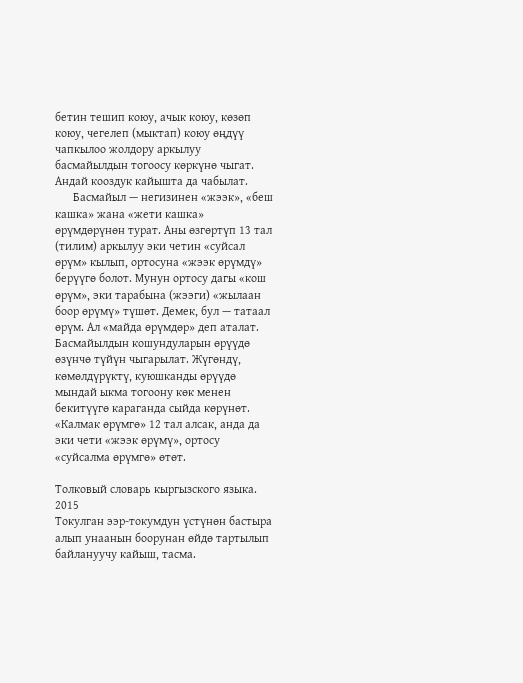бетин тешип коюу, ачык коюу, көзөп коюу, чегелеп (мыктап) коюу өңдүү чапкылоо жолдору аркылуу басмайылдын тогоосу көркүнө чыгат. Андай кооздук кайышта да чабылат.
      Басмайыл — негизинен «жээк», «беш кашка» жана «жети кашка» өрүмдөрүнөн турат. Аны өзгөртүп 13 тал (тилим) аркылуу эки четин «суйсал өрүм» кылып, ортосуна «жээк өрүмдү» берүүгө болот. Мунун ортосу дагы «кош өрүм», эки тарабына (жээги) «жылаан боор өрүмү» түшөт. Демек, бул — татаал өрүм. Ал «майда өрүмдөр» деп аталат. Басмайылдын кошундуларын өрүүдө өзүнчө түйүн чыгарылат. Жүгөндү, көмөлдүрүктү, куюшканды өрүүдө мындай ыкма тогоону көк менен бекитүүгө караганда сыйда көрүнөт. «Калмак өрүмгө» 12 тал алсак, анда да эки чети «жээк өрүмү», ортосу «суйсалма өрүмгө» өтөт.

Толковый словарь кыргызского языка. 2015
Токулган ээр-токумдун үстүнөн бастыра алып унаанын боорунан өйдө тартылып байлануучу кайыш, тасма.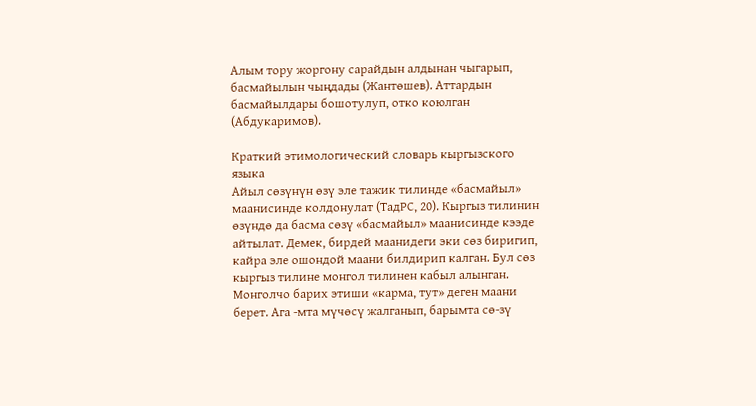Алым тору жоргону сарайдын алдынан чыгарып, басмайылын чыңдады (Жантөшев). Аттардын басмайылдары бошотулуп, отко коюлган (Абдукаримов).

Краткий этимологический словарь кыргызского языка
Айыл сөзүнүн өзү эле тажик тилинде «басмайыл» маанисинде колдонулат (ТадРС, 20). Кыргыз тилинин өзүндө да басма сөзү «басмайыл» маанисинде кээде айтылат. Демек, бирдей маанидеги эки сөз биригип, кайра эле ошондой маани билдирип калган. Бул сөз кыргыз тилине монгол тилинен кабыл алынган. Монголчо барих этиши «карма, тут» деген маани берет. Ага -мта мүчөсү жалганып, барымта сө-зү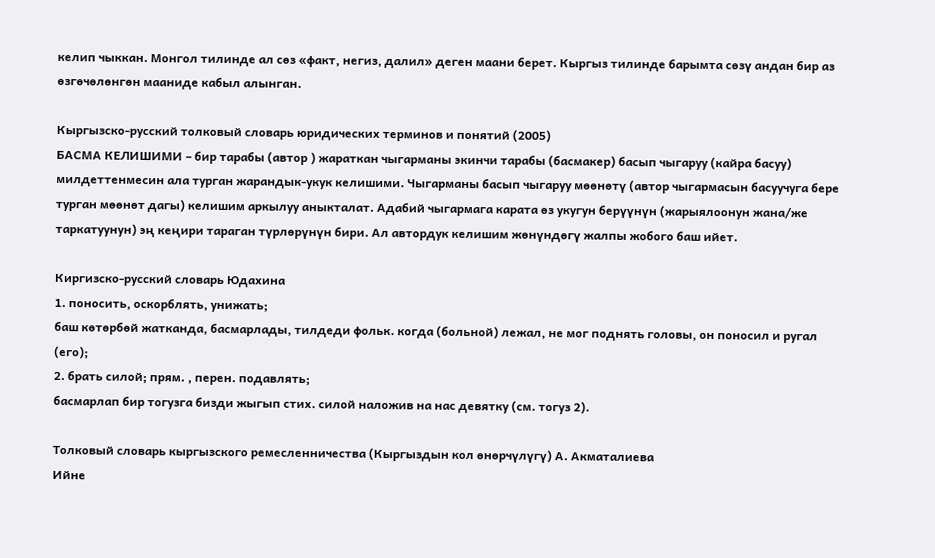келип чыккан. Монгол тилинде ал сөз «факт, негиз, далил» деген маани берет. Кыргыз тилинде барымта сөзү андан бир аз өзгөчөлөнгөн мааниде кабыл алынган.

Кыргызско-русский толковый словарь юридических терминов и понятий (2005)
БАСМА КЕЛИШИМИ – бир тарабы (автор ) жараткан чыгарманы экинчи тарабы (басмакер) басып чыгаруу (кайра басуу) милдеттенмесин ала турган жарандык-укук келишими. Чыгарманы басып чыгаруу мөөнөтү (автор чыгармасын басуучуга бере турган мөөнөт дагы) келишим аркылуу аныкталат. Адабий чыгармага карата өз укугун берүүнүн (жарыялоонун жана/же таркатуунун) эң кеңири тараган түрлөрүнүн бири. Ал автордук келишим жөнүндөгү жалпы жобого баш ийет.

Киргизско-русский словарь Юдахина
1. поносить, оскорблять, унижать;
баш көтөрбөй жатканда, басмарлады, тилдеди фольк. когда (больной) лежал, не мог поднять головы, он поносил и ругал (его);
2. брать силой; прям. , перен. подавлять;
басмарлап бир тогузга бизди жыгып стих. силой наложив на нас девятку (см. тогуз 2).

Толковый словарь кыргызского ремесленничества (Кыргыздын кол өнөрчүлүгү) А. Акматалиева
Ийне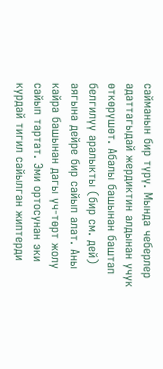сайманын бир түрү. Мында чеберлер адаттагыдай жердиктин алдынан учук өткөрүшөт. Абалы башынан баштап белгилүү аралыкты (бир см. дей) аягына дейре бир сайып алат. Аны кайра башынан дагы үч-төрт жолу сайып тартат. Эми ортосунан эки курдай тигил сайылган жиптерди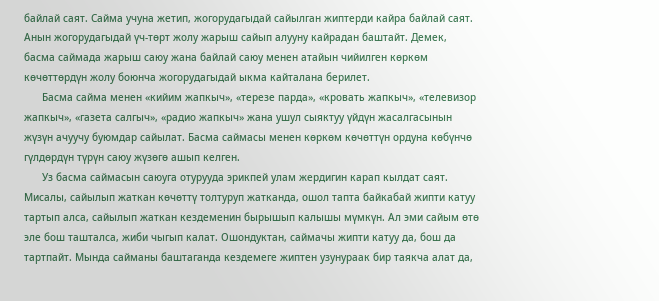байлай саят. Сайма учуна жетип, жогорудагыдай сайылган жиптерди кайра байлай саят. Анын жогорудагыдай үч-төрт жолу жарыш сайып алууну кайрадан баштайт. Демек, басма саймада жарыш саюу жана байлай саюу менен атайын чийилген көркөм көчөттөрдүн жолу боюнча жогорудагыдай ыкма кайталана берилет.
      Басма сайма менен «кийим жапкыч», «терезе парда», «кровать жапкыч», «телевизор жапкыч», «газета салгыч», «радио жапкыч» жана ушул сыяктуу үйдүн жасалгасынын жүзүн ачуучу буюмдар сайылат. Басма саймасы менен көркөм көчөттүн ордуна көбүнчө гүлдөрдүн түрүн саюу жүзөгө ашып келген.
      Уз басма саймасын саюуга отурууда эрикпей улам жердигин карап кылдат саят. Мисалы, сайылып жаткан көчөттү толтуруп жатканда, ошол тапта байкабай жипти катуу тартып алса, сайылып жаткан кездеменин бырышып калышы мүмкүн. Ал эми сайым өтө эле бош ташталса, жиби чыгып калат. Ошондуктан, саймачы жипти катуу да, бош да тартпайт. Мында сайманы баштаганда кездемеге жиптен узунураак бир таякча алат да,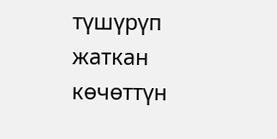түшүрүп жаткан көчөттүн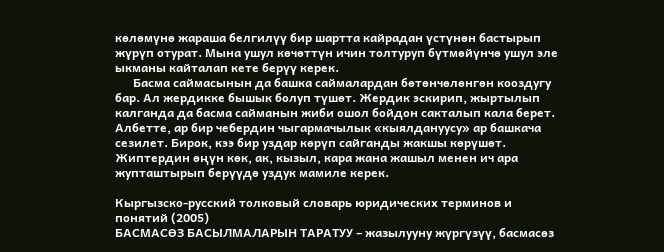көлөмүнө жараша белгилүү бир шартта кайрадан үстүнөн бастырып жүрүп отурат. Мына ушул көчөттүн ичин толтуруп бүтмөйүнчө ушул эле ыкманы кайталап кете берүү керек.
      Басма саймасынын да башка саймалардан бөтөнчөлөнгөн кооздугу бар. Ал жердикке бышык болуп түшөт. Жердик эскирип, жыртылып калганда да басма сайманын жиби ошол бойдон сакталып кала берет. Албетте, ар бир чебердин чыгармачылык «кыялдануусу» ар башкача сезилет. Бирок, кээ бир уздар көрүп сайганды жакшы көрүшөт. Жиптердин өңүн көк, ак, кызыл, кара жана жашыл менен ич ара жупташтырып берүүдө уздук мамиле керек.

Кыргызско-русский толковый словарь юридических терминов и понятий (2005)
БАСМАСӨЗ БАСЫЛМАЛАРЫН ТАРАТУУ – жазылууну жүргүзүү, басмасөз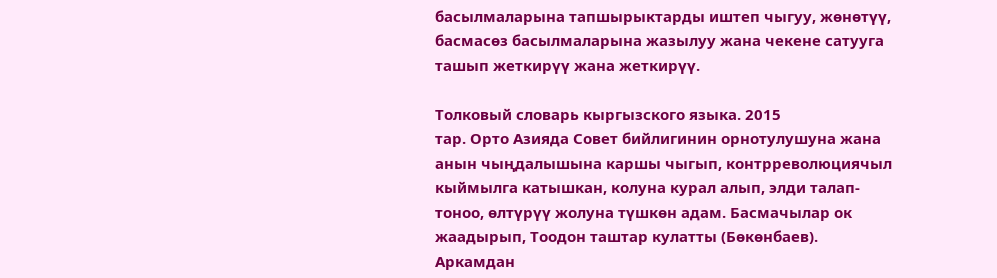басылмаларына тапшырыктарды иштеп чыгуу, жөнөтүү, басмасөз басылмаларына жазылуу жана чекене сатууга ташып жеткирүү жана жеткирүү.

Толковый словарь кыргызского языка. 2015
тар. Орто Азияда Совет бийлигинин орнотулушуна жана анын чыңдалышына каршы чыгып, контрреволюциячыл кыймылга катышкан, колуна курал алып, элди талап-тоноо, өлтүрүү жолуна түшкөн адам. Басмачылар ок жаадырып, Тоодон таштар кулатты (Бөкөнбаев). Аркамдан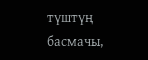түштүң басмачы,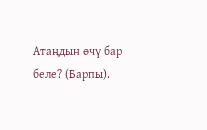Атаңдын өчү бар беле? (Барпы).